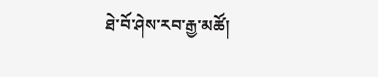ཐེ་བོ་ཤེས་རབ་རྒྱ་མཚོ།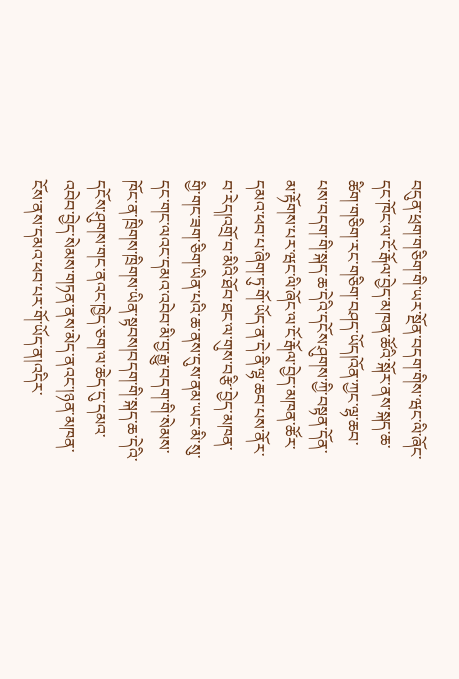བདུན་ཕྲག་གཅིག་གི་ཡར་སྔོན་བདག་གིས་ཝང་ལི་ཞོང་དང་ཁོང་ལ་ངོ་རྒོལ་བྱེད་མཁན་ཚོའི་སྐོར་ནས་སྐད་ཆ་ཚིག་གཅིག་རང་གཅིག་བཤད་ཡོད།འོན་ཀྱང་ལྷ་ཆབ་པས་བདག་གི་སྐད་ཆ་དེའི་དངོས་ཤུགས་ཀྱི་བསྟན་དོན་མ་རྟོགས་པར་ཝང་ལི་ཞོང་ལ་ངོ་རྒོལ་བྱེད་མཁན་ཚོར་དམའ་ཕབ་པ་ཞིག་ཏུ་གོ་ཡོད་ན་དེ་ནི་ལྷ་ཆབ་པས་ནོར་བ་རེད།འགྲོ་བ་མིའི་ཐོབ་ཐང་ལ་གུས་བརྩི་བྱེད་མཁན་གྱི་གང་ཟག་ཅིག་ཡིན་པའི་ཆ་ནས་དུས་ནམ་ཡང་མི་སུ་དང་གང་ལའང་དམའ་འབེབ་མི་བྱ་རྒྱུ་བདག་གི་སེམས་ཁོང་ན་ཁྲིགས་ཁྲིགས་ཡིན་སྟབས།བདག་གི་སྐད་ཆ་དེའི་དངོས་ཤུགས་གང་ནའང་ཁྱེད་ཅག་ལ་ཆེད་དུ་དམའ་འབེབ་བྱེད་སེམས་གཏན་ནས་མེད་ནའང་།ཉན་མཁན་ངོས་ནས་དམའ་ཕབ་པར་གོ་ཡོད་ན།འདིར་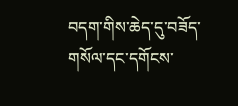བདག་གིས་ཆེད་དུ་བཟོད་གསོལ་དང་དགོངས་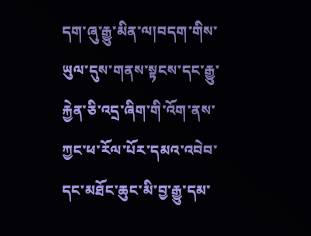དག་ཞུ་རྒྱུ་མིན་ལ།བདག་གིས་ཡུལ་དུས་གནས་སྟངས་དང་རྒྱུ་རྐྱེན་ཅི་འདྲ་ཞིག་གི་འོག་ནས་ཀྱང་ཕ་རོལ་པོར་དམའ་འབེབ་དང་མཐོང་ཆུང་མི་བྱ་རྒྱུ་དམ་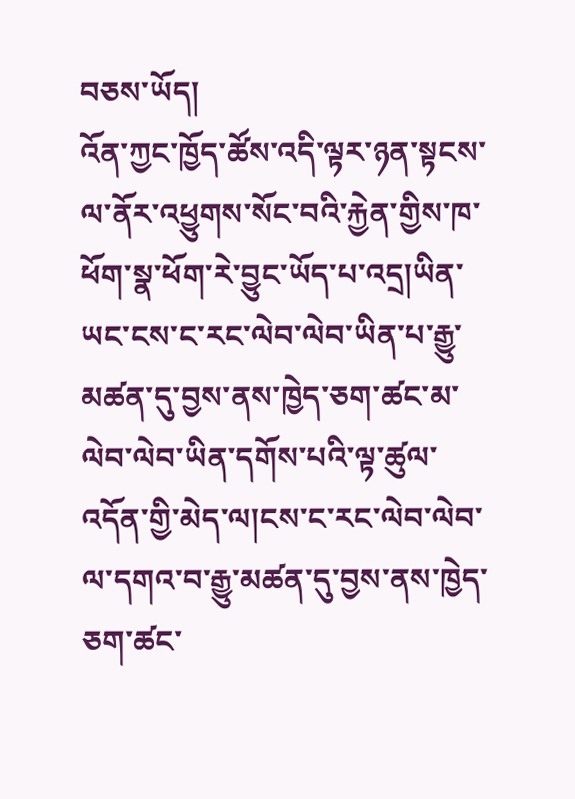བཅས་ཡོད།
འོན་ཀྱང་ཁྱོད་ཚོས་འདི་ལྟར་ཉན་སྟངས་ལ་ནོར་འཕྱུགས་སོང་བའི་རྐྱེན་གྱིས་ཁ་ཕོག་སྣ་ཕོག་རེ་བྱུང་ཡོད་པ་འདྲ།ཡིན་ཡང་ངས་ང་རང་ལེབ་ལེབ་ཡིན་པ་རྒྱུ་མཚན་དུ་བྱས་ནས་ཁྱེད་ཅག་ཚང་མ་ལེབ་ལེབ་ཡིན་དགོས་པའི་ལྟ་ཚུལ་འདོན་གྱི་མེད་ལ།ངས་ང་རང་ལེབ་ལེབ་ལ་དགའ་བ་རྒྱུ་མཚན་དུ་བྱས་ནས་ཁྱེད་ཅག་ཚང་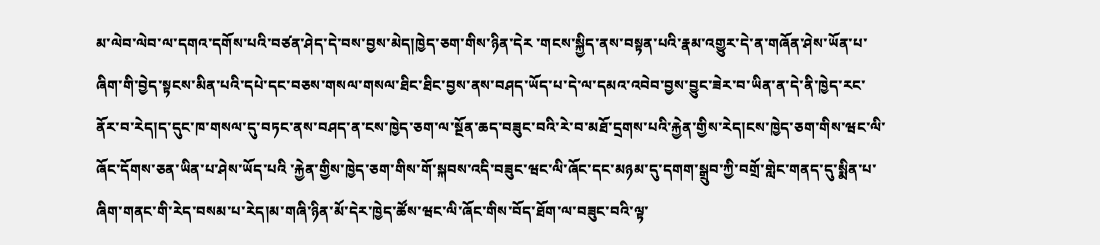མ་ལེབ་ལེབ་ལ་དགའ་དགོས་པའི་བཙན་ཤེད་དེ་བས་བྱས་མེད།ཁྱེད་ཅག་གིས་ཉིན་དེར ་གངས་སྐྱིད་ནས་བསྟན་པའི་རྣམ་འགྱུར་དེ་ན་གཞོན་ཤེས་ཡོན་པ་ཞིག་གི་བྱེད་སྟངས་མིན་པའི་དཔེ་དང་བཅས་གསལ་གསལ་ཐིང་ཐིང་བྱས་ནས་བཤད་ཡོད་པ་དེ་ལ་དམའ་འབེབ་བྱས་བྱུང་ཟེར་བ་ཡིན་ན་དེ་ནི་ཁྱེད་རང་ནོར་བ་རེད།ད་དུང་ཁ་གསལ་དུ་བཏང་ནས་བཤད་ན་ངས་ཁྱེད་ཅག་ལ་སྔོན་ཆད་བཟུང་བའི་རེ་བ་མཐོ་དྲགས་པའི་རྐྱེན་གྱིས་རེད།ངས་ཁྱེད་ཅག་གིས་ཝང་ལི་ཞོང་དོགས་ཅན་ཡིན་པ་ཤེས་ཡོད་པའི ་རྐྱེན་གྱིས་ཁྱེད་ཅག་གིས་གོ་སྐབས་འདི་བཟུང་ཝང་ལི་ཞོང་དང་མཉམ་དུ་དགག་སྒྲུབ་ཀྱི་བགྲོ་གླེང་གནད་དུ་སྨིན་པ་ཞིག་གནང་གི་རེད་བསམ་པ་རེད།མ་གཞི་ཉིན་མོ་དེར་ཁྱེད་ཚོས་ཝང་ལི་ཞོང་གིས་བོད་ཐོག་ལ་བཟུང་བའི་ལྟ་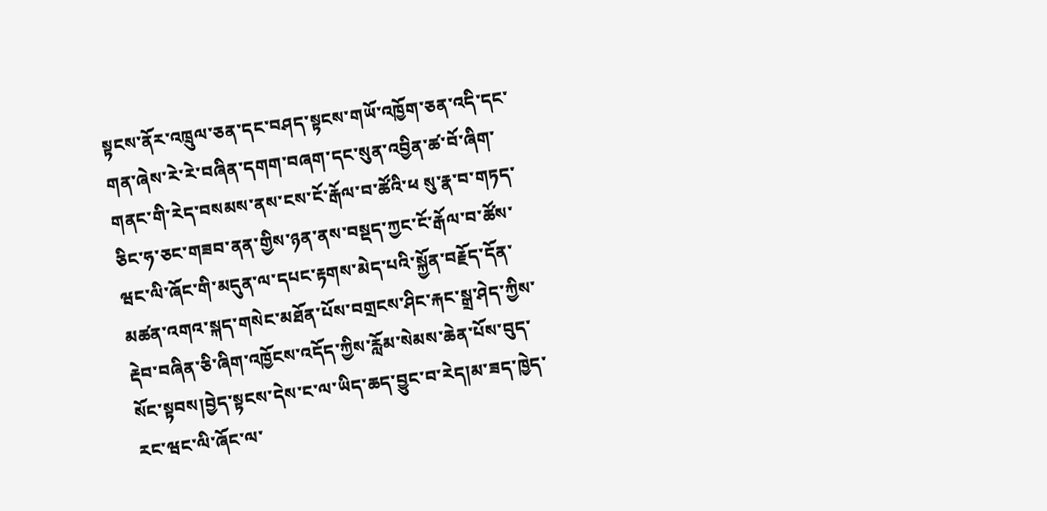སྟངས་ནོར་འཁྲུལ་ཅན་དང་བཤད་སྟངས་གཡོ་འཁྱོག་ཅན་འདི་དང་གན་ཞེས་རེ་རེ་བཞིན་དགག་བཞག་དང་སུན་འབྱིན་ཚ་བོ་ཞིག་གནང་གི་རེད་བསམས་ནས་ངས་ངོ་རྒོལ་བ་ཚོའི་ཕ སུ་རྣ་བ་གཏད་ཅིང་ཧ་ཅང་གཟབ་ནན་གྱིས་ཉན་ནས་བསྡད་ཀྱང་ངོ་རྒོལ་བ་ཚོས་ཝང་ལི་ཞོང་གི་མདུན་ལ་དཔང་རྟགས་མེད་པའི་སྐྱོན་བརྗོད་དོན་མཚན་འགའ་སྐད་གསེང་མཐོན་པོས་བགྲངས་ཤིང་རྐང་སྒྲ་ཤེད་ཀྱིས་རྡེབ་བཞིན་ཅི་ཞིག་འཁྱོངས་འདོད་ཀྱིས་རློམ་སེམས་ཆེན་པོས་བུད་སོང་སྟབས།བྱེད་སྟངས་དེས་ང་ལ་ཡིད་ཆད་བྱུང་བ་རེད།མ་ཟད་ཁྱེད་རང་ཝང་ལི་ཞོང་ལ་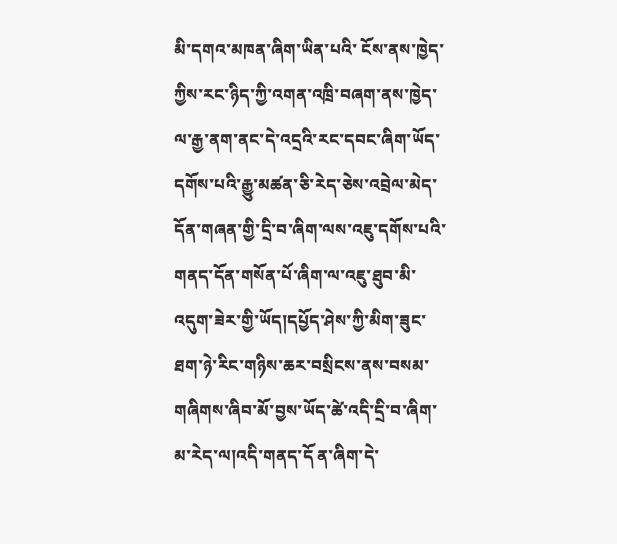མི་དགའ་མཁན་ཞིག་ཡིན་པའི་ ངོས་ནས་ཁྱེད་ཀྱིས་རང་ཉིད་ཀྱི་འགན་འཁྲི་བཞག་ནས་ཁྱེད་ལ་རྒྱ་ནག་ནང་དེ་འདྲའི་རང་དབང་ཞིག་ཡོད་དགོས་པའི་རྒྱུ་མཚན་ཅི་རེད་ཅེས་འབྲེལ་མེད་དོན་གཞན་གྱི་དྲི་བ་ཞིག་ལས་འཇུ་དགོས་པའི་གནད་དོན་གསོན་པོ་ཞིག་ལ་འཇུ་ཐུབ་མི་འདུག་ཟེར་གྱི་ཡོད།དཔྱོད་ཤེས་ཀྱི་མིག་ཟུང་ཐག་ཉེ་རིང་གཉིས་ཆར་བསྲིངས་ནས་བསམ་གཞིགས་ཞིབ་མོ་བྱས་ཡོད་ཚེ་འདི་དྲི་བ་ཞིག་མ་རེད་ལ།འདི་གནད་དོ ན་ཞིག་དེ་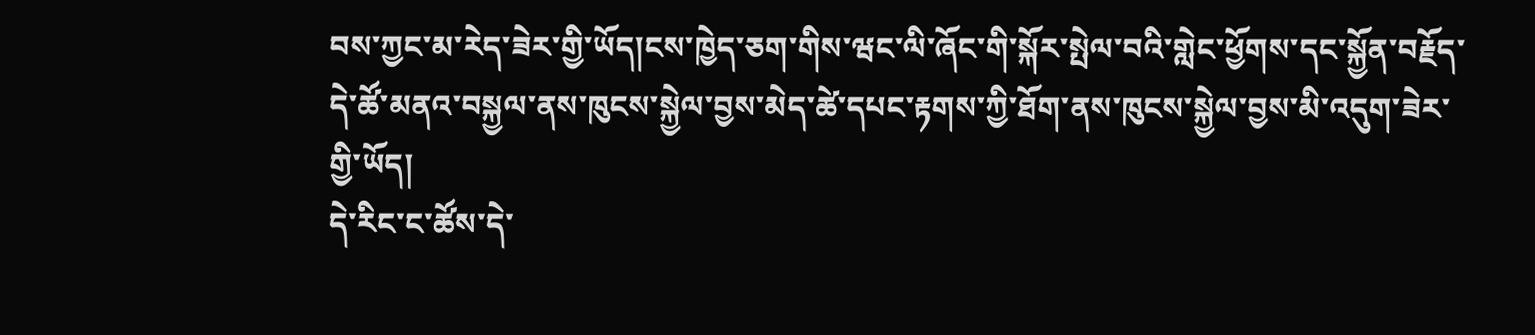བས་ཀྱང་མ་རེད་ཟེར་གྱི་ཡོད།ངས་ཁྱེད་ཅག་གིས་ཝང་ལི་ཞོང་གི་སྐོར་སྤེལ་བའི་གླེང་ཕྱོགས་དང་སྐྱོན་བརྗོད་དེ་ཚོ་མནའ་བསྐྱལ་ནས་ཁུངས་སྐྱེལ་བྱས་མེད་ཚེ་དཔང་རྟགས་ཀྱི་ཐོག་ནས་ཁུངས་སྐྱེལ་བྱས་མི་འདུག་ཟེར་གྱི་ཡོད།
དེ་རིང་ང་ཚོས་དེ་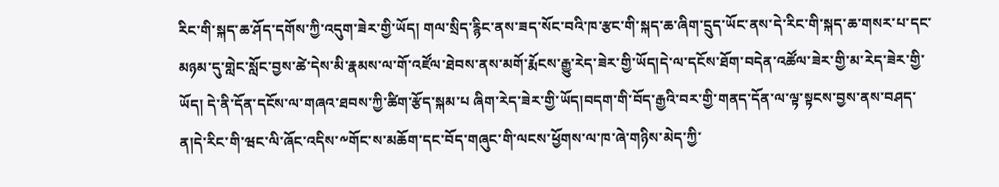རིང་གི་སྐད་ཆ་ཤོད་དགོས་ཀྱི་འདུག་ཟེར་གྱི་ཡོད། གལ་སྲིད་རྙིང་ནས་ཟད་སོང་བའི་ཁ་རྩང་གི་སྐད་ཆ་ཞིག་དྲུད་ཡོང་ནས་དེ་རིང་གི་སྐད་ཆ་གསར་པ་དང་མཉམ་དུ་གླེང་སློང་བྱས་ཚེ་དེས་མི་རྣམས་ལ་གོ་འཛོལ་ཐེབས་ནས་མགོ་རྨོངས་རྒྱུ་རེད་ཟེར་གྱི་ཡོད།དེ་ལ་དངོས་ཐོག་བདེན་འཚོལ་ཟེར་གྱི་མ་རེད་ཟེར་གྱི་ཡོད། དེ་ནི་དོན་དངོས་ལ་གཞའ་ཐབས་ཀྱི་ཚིག་རྩོད་སྐམ་པ ཞིག་རེད་ཟེར་གྱི་ཡོད།བདག་གི་བོད་རྒྱའི་བར་གྱི་གནད་དོན་ལ་ལྟ་སྟངས་བྱས་ནས་བཤད་ན།དེ་རིང་གི་ཝང་ལི་ཞོང་འདིས་༸གོང་ས་མཆོག་དང་བོད་གཞུང་གི་ལངས་ཕྱོགས་ལ་ཁ་ཞེ་གཉིས་མེད་ཀྱི་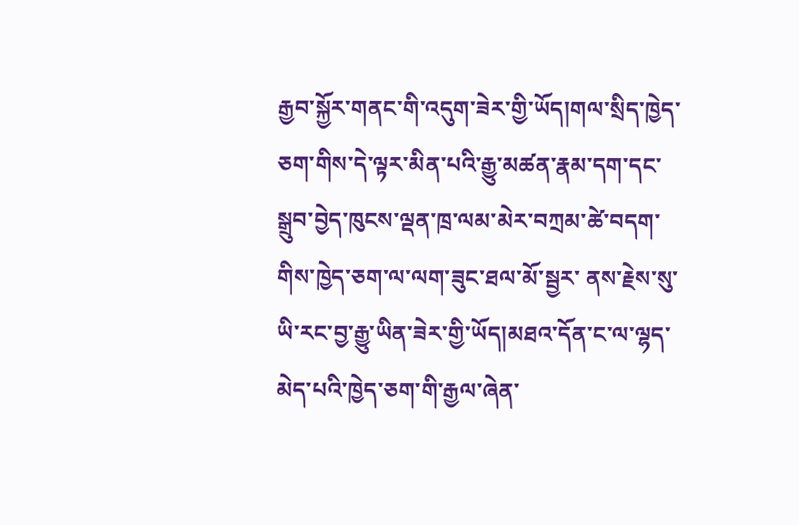རྒྱབ་སྐྱོར་གནང་གི་འདུག་ཟེར་གྱི་ཡོད།གལ་སྲིད་ཁྱེད་ཅག་གིས་དེ་ལྟར་མིན་པའི་རྒྱུ་མཚན་རྣམ་དག་དང་སྒྲུབ་བྱེད་ཁུངས་ལྡན་ཁྲ་ལམ་མེར་བཀྲམ་ཚེ་བདག་གིས་ཁྱེད་ཅག་ལ་ལག་ཟུང་ཐལ་མོ་སྦྱར་ ནས་རྗེས་སུ་ཡི་རང་བྱ་རྒྱུ་ཡིན་ཟེར་གྱི་ཡོད།མཐའ་དོན་ང་ལ་ལྷད་མེད་པའི་ཁྱེད་ཅག་གི་རྒྱལ་ཞེན་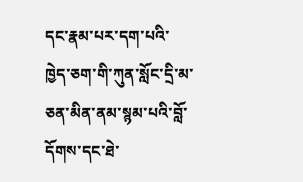དང་རྣམ་པར་དག་པའི་ཁྱེད་ཅག་གི་ཀུན་སློང་དྲི་མ་ཅན་མིན་ནམ་སྙམ་པའི་བློ་དོགས་དང་ཐེ་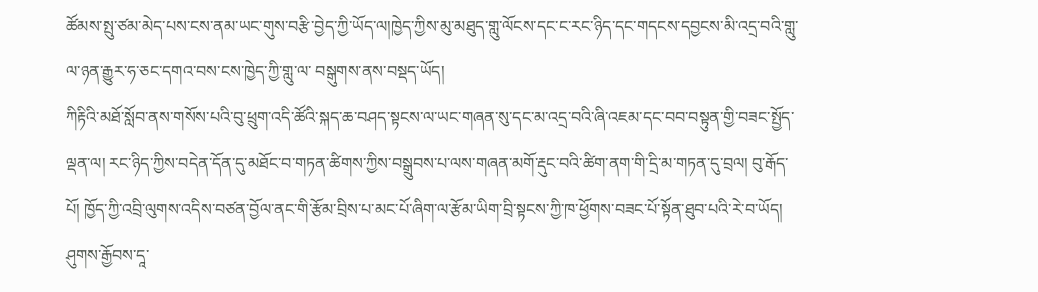ཚོམས་སྤུ་ཙམ་མེད་པས་ངས་ནམ་ཡང་གུས་བརྩི་བྱེད་ཀྱི་ཡོད་ལ།ཁྱེད་ཀྱིས་མུ་མཐུད་གླུ་ལོངས་དང་ང་རང་ཉིད་དང་གདངས་དབྱངས་མི་འདྲ་བའི་གླུ་ལ་ཉན་རྒྱུར་ཧ་ཅང་དགའ་བས་ངས་ཁྱེད་ཀྱི་གླུ་ལ་ བསྒུགས་ནས་བསྡད་ཡོད།
ཀིརྟིའི་མཐོ་སློབ་ནས་གསོས་པའི་བུ་ཕྲུག་འདི་ཚོའི་སྐད་ཆ་བཤད་སྟངས་ལ་ཡང་གཞན་སུ་དང་མ་འདྲ་བའི་ཞི་འཇམ་དང་བབ་བསྟུན་གྱི་བཟང་སྤྱོད་ལྡན་ལ། རང་ཉིད་ཀྱིས་བདེན་དོན་དུ་མཐོང་བ་གཏན་ཚིགས་ཀྱིས་བསྒྲུབས་པ་ལས་གཞན་མགོ་རྡུང་བའི་ཚིག་ནག་གི་དྲི་མ་གཏན་དུ་བྲལ། བུ་རྒོད་པོ། ཁྱོད་ཀྱི་འབྲི་ལུགས་འདིས་བཙན་བྱོལ་ནང་གི་རྩོམ་བྲིས་པ་མང་པོ་ཞིག་ལ་རྩོམ་ཡིག་བྲི་སྟངས་ཀྱི་ཁ་ཕྱོགས་བཟང་པོ་སྟོན་ཐུབ་པའི་རེ་བ་ཡོད། ཤུགས་རྒྱོབས་དཱ་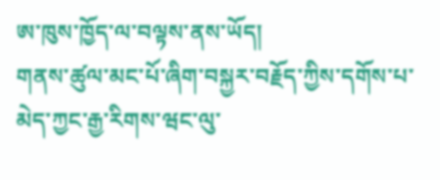ཨ་ཁུས་ཁྱོད་ལ་བལྟས་ནས་ཡོད།
གནས་ཚུལ་མང་པོ་ཞིག་བསྐྱར་བརྗོད་ཀྱིས་དགོས་པ་མེད་ཀྱང་རྒྱ་རིགས་ཝང་ལུ་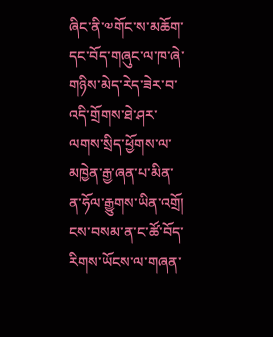ཞིང་ནི་༧གོང་ས་མཆོག་དང་བོད་གཞུང་ལ་ཁ་ཞེ་གཉིས་མེད་རེད་ཟེར་བ་འདི་གྲོགས་ཐེ་ཤར་ལགས་སྲིད་ཕྱོགས་ལ་མཁྱེན་རྒྱ་ཞན་པ་མིན་ན་ཧོལ་རྒྱུགས་ཡིན་འགྲོ། ངས་བསམ་ན་ང་ཚོ་བོད་རིགས་ཡོངས་ལ་གཞན་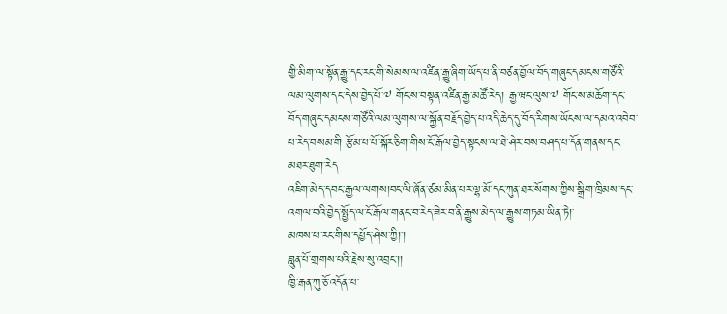གྱི་མིག་ལ་སྟོན་རྒྱུ་དང་རང་གི་སེམས་ལ་འཛིན་རྒྱུ་ཞིག་ཡོད་པ་ནི་བཙན་བྱོལ་བོད་གཞུང་དམངས་གཙོའི་ལམ་ལུགས་དང་དེས་བྱེད་པོ་༧ གོང་ས་བསྟན་འཛིན་རྒྱ་མཚོ་རེད། རྒྱ་ཝང་ལུས་༧ གོང་ས་མཆོག་དང་བོད་གཞུང་དམངས་གཙོའི་ལམ་ལུགས་ལ་སྐྱོན་བརྗོད་བྱེད་པ་འདི་ཆེད་དུ་བོད་རིགས་ཡོངས་ལ་དམའ་འབེབ་པ་རེད་བསམ་གི རྩོམ་པ་པོ་སྐོར་ཅིག་གིས་ངོ་རྒོལ་བྱེད་སྟངས་ལ་ཐེ་ཤེར་བས་བཤད་པ་དོན་གནས་དང་མཐར་ཐུག་རེད
འཇིག་མེད་དབང་རྒྱལ་ལགས།བང་ལི་ཞོན་ཙམ་མིན་པར་ལྷ་མོ་དང་ཀུན་ཐར་སོགས་ཀྱིས་སྒྲིག་ཁྲིམས་དང་འགལ་བའི་བྱེད་སྤྱོད་ལ་ངོ་རྒོལ་གནང་བ་རེད་ཟེར་བ་ནི་རྒྱུས་མེད་ལ་རྒྱུས་གཏམ་ཡིན་ཏེ།་
མཁས་པ་རང་གིས་དཔྱོད་ཤེས་ཀྱི།་།
བླུན་པོ་གྲགས་པའི་རྗེས་སུ་འབྲང་།།
ཁྱི་རྒན་ཀུ་ཅོ་འདོན་པ་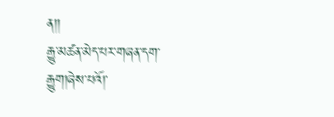ན།།
རྒྱུ་མཚན་མེད་པར་གཞན་དག་རྒྱུག།ཞེས་པའོ།་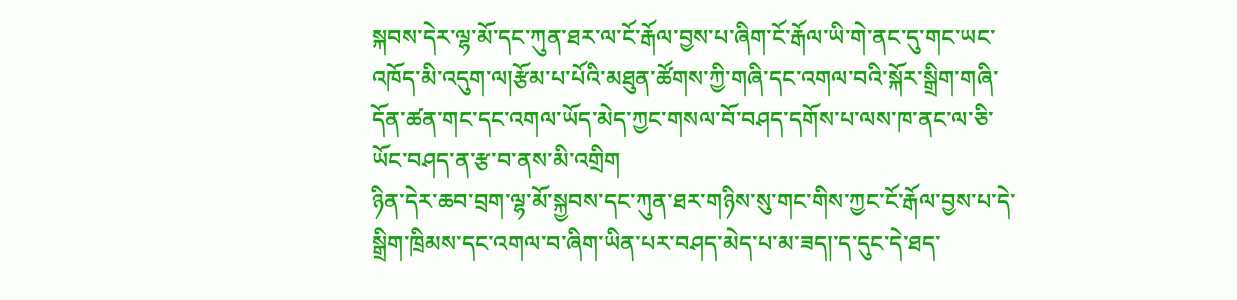སྐབས་དེར་ལྷ་མོ་དང་ཀུན་ཐར་ལ་ངོ་རྒོལ་བྱས་པ་ཞིག་ངོ་རྒོལ་ཡི་གེ་ནང་དུ་གང་ཡང་འཁོད་མི་འདུག་ལ།རྩོམ་པ་པོའི་མཐུན་ཚོགས་ཀྱི་གཞི་དང་འགལ་བའི་སྐོར་སྒྲིག་གཞི་དོན་ཚན་གང་དང་འགལ་ཡོད་མེད་ཀྱང་གསལ་བོ་བཤད་དགོས་པ་ལས་ཁ་ནང་ལ་ཅི་ཡོང་བཤད་ན་རྩ་བ་ནས་མི་འགྲིག
ཉིན་དེར་ཆབ་བྲག་ལྷ་མོ་སྐྱབས་དང་ཀུན་ཐར་གཉིས་སུ་གང་གིས་ཀྱང་ངོ་རྒོལ་བྱས་པ་དེ་སྒྲིག་ཁྲིམས་དང་འགལ་བ་ཞིག་ཡིན་པར་བཤད་མེད་པ་མ་ཟད།་ད་དུང་དེ་ཐད་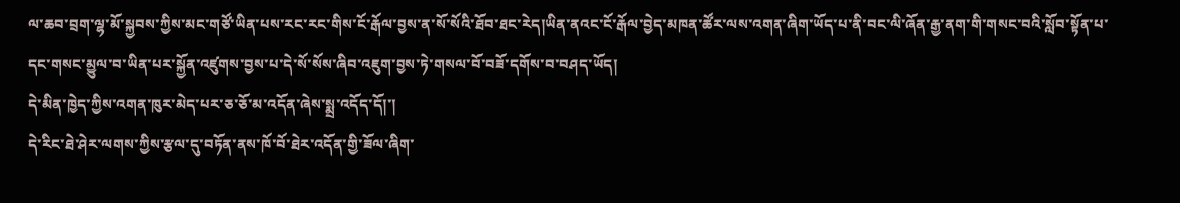ལ་ཆབ་བྲག་ལྷ་མོ་སྐྱབས་ཀྱིས་མང་གཙོ་ཡིན་པས་རང་རང་གིས་ངོ་རྒོལ་བྱས་ན་སོ་སོའི་ཐོབ་ཐང་རེད།ཡིན་ནའང་ངོ་རྒོལ་བྱེད་མཁན་ཚོར་ལས་འགན་ཞིག་ཡོད་པ་ནི་བང་ལི་ཞོན་རྒྱ་ནག་གི་གསང་བའི་སློབ་སྟོན་པ་དང་གསང་མྱུལ་བ་ཡིན་པར་སྐྱོན་འཛུགས་བྱས་པ་དེ་སོ་སོས་ཞིབ་འཇུག་བྱས་ཏེ་གསལ་བོ་བཟོ་དགོས་བ་བཤད་ཡོད།
དེ་མིན་ཁྱེད་ཀྱིས་འགན་ཁུར་མེད་པར་ཅ་ཅོ་མ་འདོན་ཞེས་སྨྲ་འདོད་དོ།་།
དེ་རིང་ཐེ་ཤེར་ལགས་ཀྱིས་རྩལ་དུ་བཏོན་ནས་ཁོ་བོ་ཐེར་འདོན་གྱི་ཟོལ་ཞིག་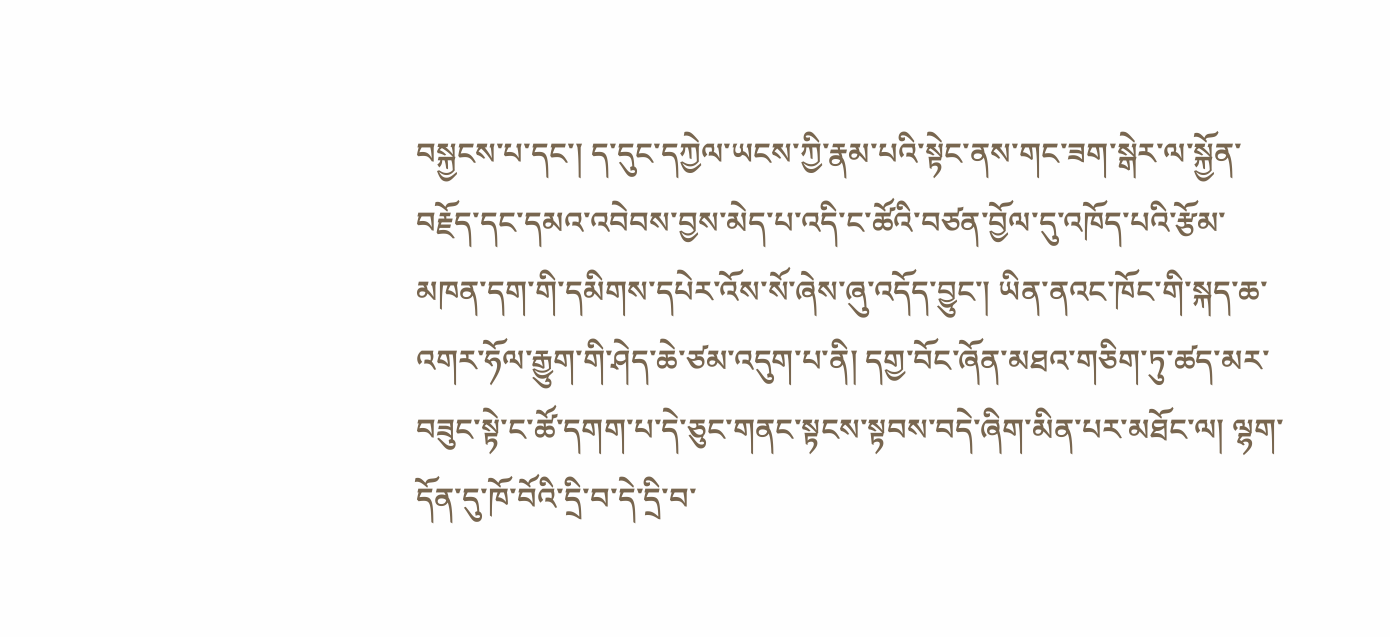བསྐྱངས་པ་དང་། ད་དུང་དཀྱེལ་ཡངས་ཀྱི་རྣམ་པའི་སྟེང་ནས་གང་ཟག་སྒེར་ལ་སྐྱོན་བརྗོད་དང་དམའ་འབེབས་བྱས་མེད་པ་འདི་ང་ཚོའི་བཙན་བྱོལ་དུ་འཁོད་པའི་རྩོམ་མཁན་དག་གི་དམིགས་དཔེར་འོས་སོ་ཞེས་ཞུ་འདོད་བྱུང་། ཡིན་ནའང་ཁོང་གི་སྐད་ཆ་འགར་ཧོལ་རྒྱུག་གི་ཤེད་ཆེ་ཙམ་འདུག་པ་ནི། དགྱ་བོང་ཞོན་མཐའ་གཅིག་ཏུ་ཚད་མར་བཟུང་སྟེ་ང་ཚོ་དགག་པ་དེ་ཅུང་གནང་སྟངས་སྟབས་བདེ་ཞིག་མིན་པར་མཐོང་ལ། ལྷག་དོན་དུ་ཁོ་བོའི་དྲི་བ་དེ་དྲི་བ་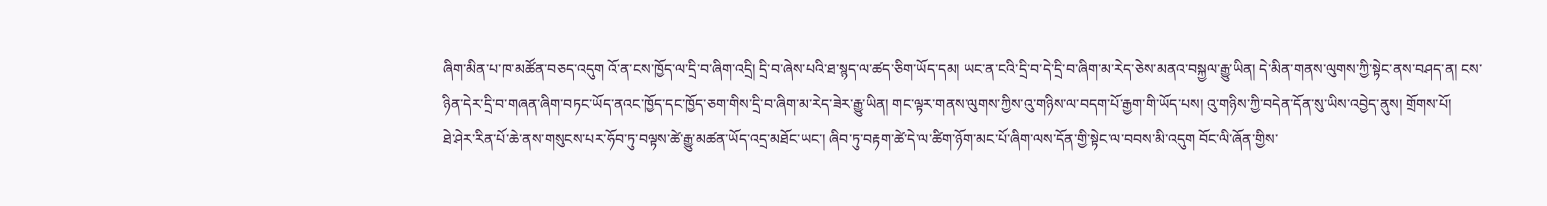ཞིག་མིན་པ་ཁ་མཚོན་བཅད་འདུག འོ་ན་ངས་ཁྱོད་ལ་དྲི་བ་ཞིག་འདྲི། དྲི་བ་ཞེས་པའི་ཐ་སྙད་ལ་ཚད་ཅིག་ཡོད་དམ། ཡང་ན་ངའི་དྲི་བ་དེ་དྲི་བ་ཞིག་མ་རེད་ཅེས་མནའ་བསྐྱལ་རྒྱུ་ཡིན། དེ་མིན་གནས་ལུགས་ཀྱི་སྟེང་ནས་བཤད་ན། ངས་ཉིན་དེར་དྲི་བ་གཞན་ཞིག་བཏང་ཡོད་ནའང་ཁྱོད་དང་ཁྱོད་ཅག་གིས་དྲི་བ་ཞིག་མ་རེད་ཟེར་རྒྱུ་ཡིན། གང་ལྟར་གནས་ལུགས་ཀྱིས་འུ་གཉིས་ལ་བདག་པོ་རྒྱག་གི་ཡོད་པས། འུ་གཉིས་ཀྱི་བདེན་དོན་སུ་ཡིས་འབྱེད་ནུས། གྲོགས་པོ།
ཐེ་ཤེར་རིན་པོ་ཆེ་ནས་གསུངས་པར་ཧོབ་ཏུ་བལྟས་ཚེ་རྒྱུ་མཚན་ཡོད་འདྲ་མཐོང་ཡང་། ཞིབ་ཏུ་བརྟག་ཚེ་དེ་ལ་ཚིག་ཉོག་མང་པོ་ཞིག་ལས་དོན་གྱི་སྟེང་ལ་བབས་མི་འདུག བོང་ལི་ཞོན་གྱིས་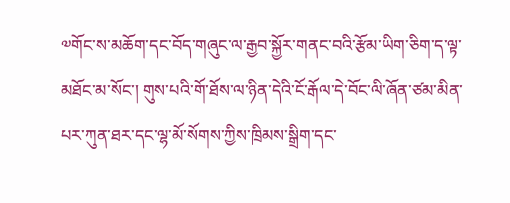༧གོང་ས་མཆོག་དང་བོད་གཞུང་ལ་རྒྱབ་སྐྱོར་གནང་བའི་རྩོམ་ཡིག་ཅིག་ད་ལྟ་མཐོང་མ་སོང་། གུས་པའི་གོ་ཐོས་ལ་ཉིན་དེའི་ངོ་རྒོལ་དེ་བོང་ལི་ཞོན་ཙམ་མིན་པར་ཀུན་ཐར་དང་ལྷ་མོ་སོགས་ཀྱིས་ཁྲིམས་སྒྲིག་དང་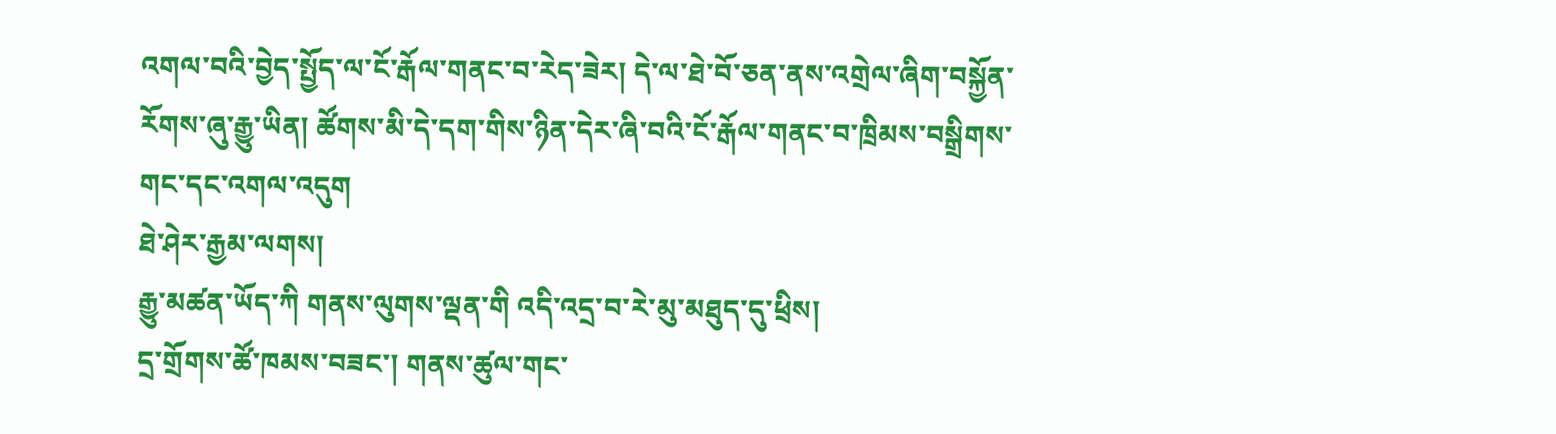འགལ་བའི་བྱེད་སྤྱོད་ལ་ངོ་རྒོལ་གནང་བ་རེད་ཟེར། དེ་ལ་ཐེ་བོ་ཅན་ནས་འགྲེལ་ཞིག་བསྐྱོན་རོགས་ཞུ་རྒྱུ་ཡིན། ཚོགས་མི་དེ་དག་གིས་ཉིན་དེར་ཞི་བའི་ངོ་རྒོལ་གནང་བ་ཁྲིམས་བསྒྲིགས་གང་དང་འགལ་འདུག
ཐེ་ཤེར་རྒྱམ་ལགས།
རྒྱུ་མཚན་ཡོད་ཀི གནས་ལུགས་ལྡན་གི འདི་འདྲ་བ་རེ་མུ་མཐུད་དུ་ཕྲིས།
དྲ་གྲོགས་ཚོ་ཁམས་བཟང་། གནས་ཚུལ་གང་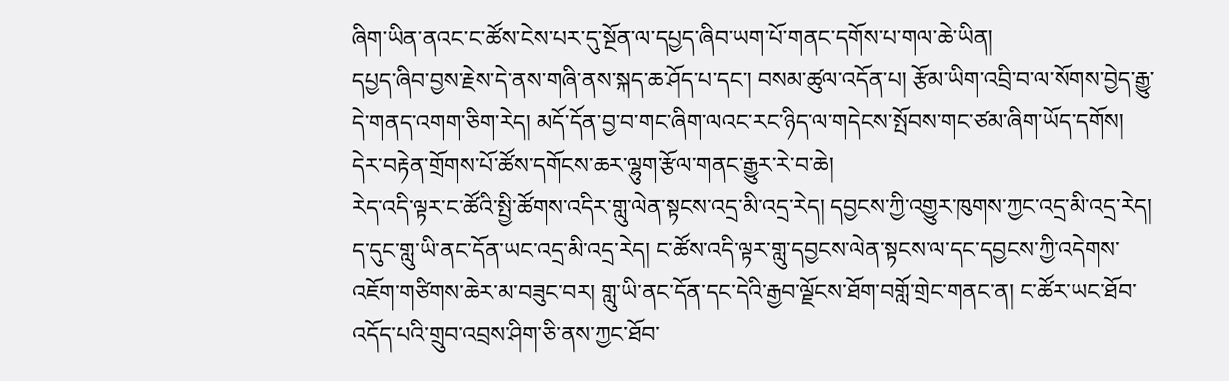ཞིག་ཡིན་ནའང་ང་ཚོས་ངེས་པར་དུ་སྔོན་ལ་དཔྱད་ཞིབ་ཡག་པོ་གནང་དགོས་པ་གལ་ཆེ་ཡིན།
དཔྱད་ཞིབ་བྱས་རྗེས་དེ་ནས་གཞི་ནས་སྐད་ཆ་ཤོད་པ་དང་། བསམ་ཚུལ་འདོན་པ། རྩོམ་ཡིག་འབྲི་བ་ལ་སོགས་བྱེད་རྒྱུ་དེ་གནད་འགག་ཅིག་རེད། མདོ་དོན་བྱ་བ་གང་ཞིག་ལའང་རང་ཉིད་ལ་གདེངས་སྤོབས་གང་ཙམ་ཞིག་ཡོད་དགོས།
དེར་བརྟེན་གྲོགས་པོ་ཚོས་དགོངས་ཆར་ལྷུག་རྩོལ་གནང་རྒྱུར་རེ་བ་ཆེ།
རེད་འདི་ལྟར་ང་ཚོའི་སྤྱི་ཚོགས་འདིར་གླུ་ལེན་སྟངས་འདྲ་མི་འདྲ་རེད། དབྱངས་ཀྱི་འགྱུར་ཁུགས་ཀྱང་འདྲ་མི་འདྲ་རེད། ད་དུང་གླུ་ཡི་ནང་དོན་ཡང་འདྲ་མི་འདྲ་རེད། ང་ཚོས་འདི་ལྟར་གླུ་དབྱངས་ལེན་སྟངས་ལ་དང་དབྱངས་ཀྱི་འདེགས་འཇོག་གཙིགས་ཆེར་མ་བཟུང་བར། གླུ་ཡི་ནང་དོན་དང་དེའི་རྒྱབ་ལྗོངས་ཐོག་བགློ་གྲེང་གནང་ན། ང་ཚོར་ཡང་ཐོབ་འདོད་པའི་གྲུབ་འབྲས་ཤིག་ཅི་ནས་ཀྱང་ཐོབ་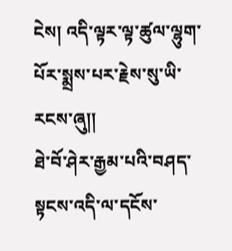ངེས། འདི་ལྟར་ལྟ་ཚུལ་ལྷུག་པོར་སྨྲས་པར་རྗེས་སུ་ཡི་རངས་ཞུ།།
ཐེ་བོ་ཤེར་རྒྱམ་པའི་བཤད་སྟངས་འདི་ལ་དངོས་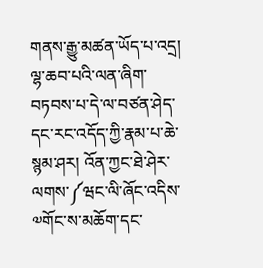གནས་རྒྱུ་མཚན་ཡོད་པ་འདྲ། ལྷ་ཆབ་པའི་ལན་ཞིག་བཏབས་པ་དེ་ལ་བཙན་ཤེད་དང་རང་འདོད་ཀྱི་རྣམ་པ་ཆེ་སྙམ་ཤར། འོན་ཀྱང་ཐེ་ཤེར་ལགས་༼ཝང་ལི་ཞོང་འདིས་༧གོང་ས་མཆོག་དང་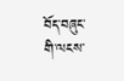བོད་བཞུང་གི་ལངས་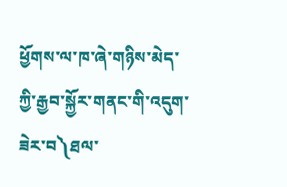ཕྱོགས་ལ་ཁ་ཞེ་གཉིས་མེད་ཀྱི་རྒྱབ་སྐྱོར་གནང་གི་འདུག་ཟེར་བ༽ཐལ་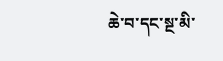ཆེ་བ་དང་སྔ་མི་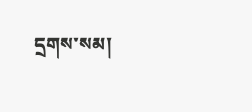དྲགས་སམ།